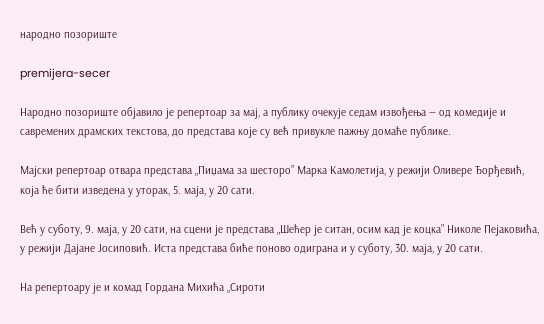народно позориште

premijera-secer

Народно позориште објавило је репертоар за мај, а публику очекује седам извођења — од комедије и савремених драмских текстова, до представа које су већ привукле пажњу домаће публике.

Мајски репертоар отвара представа „Пиџама за шесторо” Марка Камолетија, у режији Оливере Ђорђевић, која ће бити изведена у уторак, 5. маја, у 20 сати.

Већ у суботу, 9. маја, у 20 сати, на сцени је представа „Шећер је ситан, осим кад је коцка” Николе Пејаковића, у режији Дајане Јосиповић. Иста представа биће поново одиграна и у суботу, 30. маја, у 20 сати.

На репертоару је и комад Гордана Михића „Сироти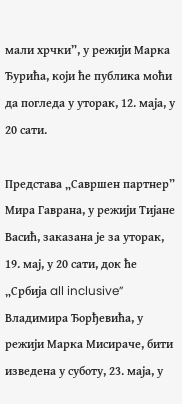мали хрчки”, у режији Марка Ђурића, који ће публика моћи да погледа у уторак, 12. маја, у 20 сати.

Представа „Савршен партнер” Мира Гаврана, у режији Тијане Васић, заказана је за уторак, 19. мај, у 20 сати, док ће „Србија all inclusive” Владимира Ђорђевића, у режији Марка Мисираче, бити изведена у суботу, 23. маја, у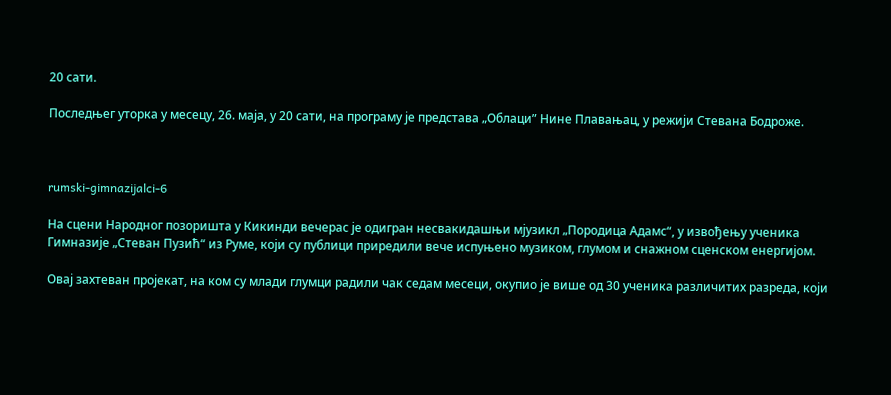20 сати.

Последњег уторка у месецу, 26. маја, у 20 сати, на програму је представа „Облаци” Нине Плавањац, у режији Стевана Бодроже.



rumski-gimnazijalci-6

На сцени Народног позоришта у Кикинди вечерас је одигран несвакидашњи мјузикл „Породица Адамс“, у извођењу ученика Гимназије „Стеван Пузић“ из Руме, који су публици приредили вече испуњено музиком, глумом и снажном сценском енергијом.

Овај захтеван пројекат, на ком су млади глумци радили чак седам месеци, окупио је више од 30 ученика различитих разреда, који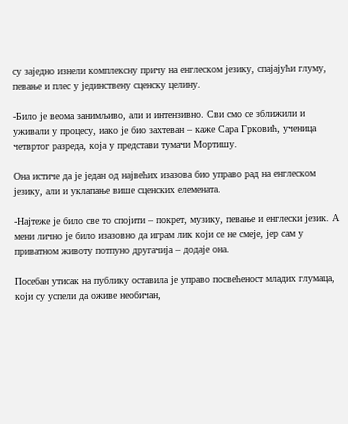су заједно изнели комплексну причу на енглеском језику, спајајући глуму, певање и плес у јединствену сценску целину.

-Било је веома занимљиво, али и интензивно. Сви смо се зближили и уживали у процесу, иако је био захтеван – каже Сара Грковић, ученица четвртог разреда, која у представи тумачи Мортишу.

Она истиче да је један од највећих изазова био управо рад на енглеском језику, али и уклапање више сценских елемената.

-Најтеже је било све то спојити – покрет, музику, певање и енглески језик. А мени лично је било изазовно да играм лик који се не смеје, јер сам у приватном животу потпуно другачија – додаје она.

Посебан утисак на публику оставила је управо посвећеност младих глумаца, који су успели да оживе необичан,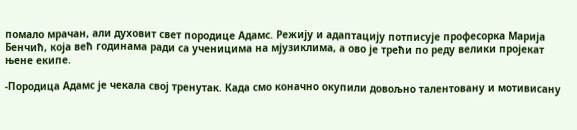помало мрачан, али духовит свет породице Адамс. Режију и адаптацију потписује професорка Марија Бенчић, која већ годинама ради са ученицима на мјузиклима, а ово је трећи по реду велики пројекат њене екипе.

-Породица Адамс је чекала свој тренутак. Када смо коначно окупили довољно талентовану и мотивисану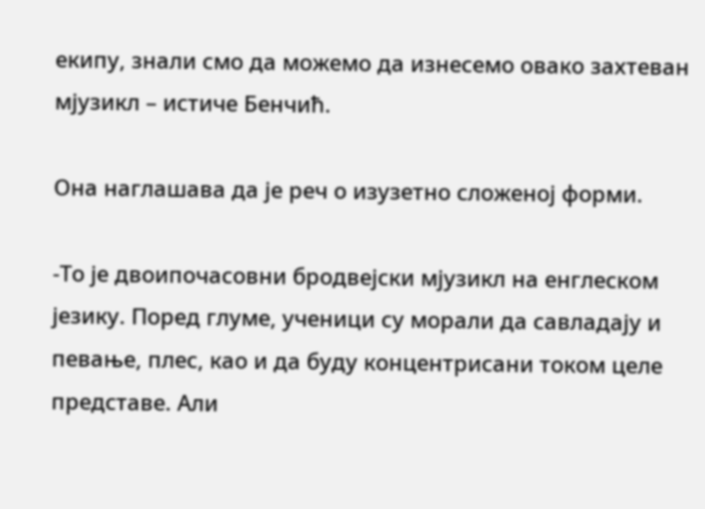екипу, знали смо да можемо да изнесемо овако захтеван мјузикл – истиче Бенчић.

Она наглашава да је реч о изузетно сложеној форми.

-То је двоипочасовни бродвејски мјузикл на енглеском језику. Поред глуме, ученици су морали да савладају и певање, плес, као и да буду концентрисани током целе представе. Али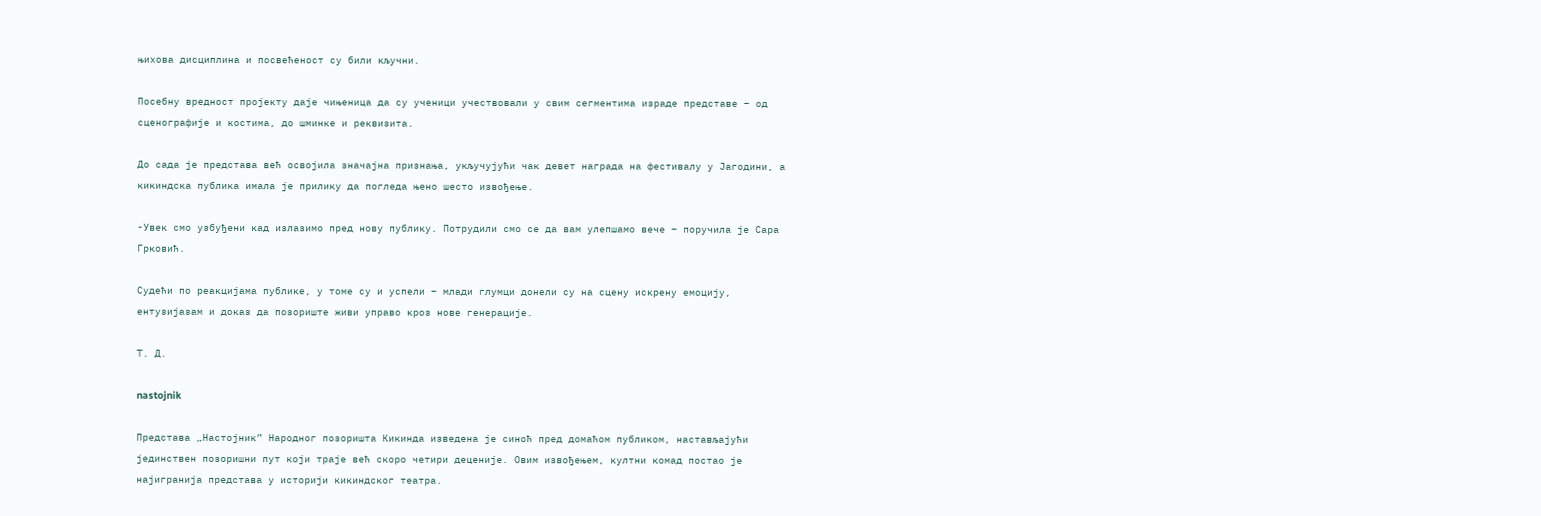њихова дисциплина и посвећеност су били кључни.

Посебну вредност пројекту даје чињеница да су ученици учествовали у свим сегментима израде представе – од сценографије и костима, до шминке и реквизита.

До сада је представа већ освојила значајна признања, укључујући чак девет награда на фестивалу у Јагодини, а кикиндска публика имала је прилику да погледа њено шесто извођење.

-Увек смо узбуђени кад излазимо пред нову публику. Потрудили смо се да вам улепшамо вече – поручила је Сара Грковић.

Судећи по реакцијама публике, у томе су и успели – млади глумци донели су на сцену искрену емоцију, ентузијазам и доказ да позориште живи управо кроз нове генерације.

Т. Д.

nastojnik

Представа „Настојник” Народног позоришта Кикинда изведена је синоћ пред домаћом публиком, настављајући јединствен позоришни пут који траје већ скоро четири деценије. Овим извођењем, култни комад постао је најигранија представа у историји кикиндског театра.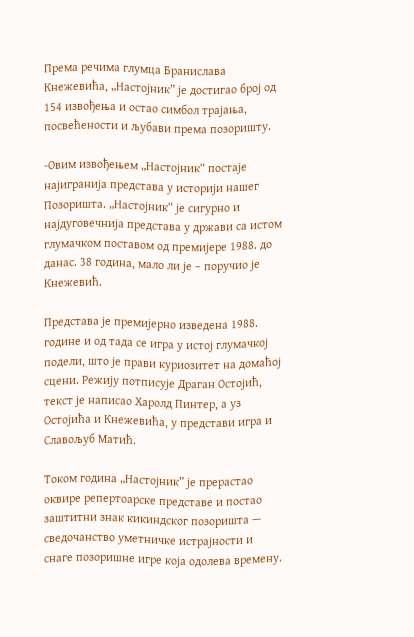Према речима глумца Бранислава Кнежевића, „Настојник” је достигао број од 154 извођења и остао симбол трајања, посвећености и љубави према позоришту.

-Овим извођењем „Настојник“ постаје најигранија представа у историји нашег Позоришта. „Настојник“ је сигурно и најдуговечнија представа у држави са истом глумачком поставом од премијере 1988. до данас. 38 година, мало ли је – поручио је Кнежевић.

Представа је премијерно изведена 1988. године и од тада се игра у истој глумачкој подели, што је прави куриозитет на домаћој сцени. Режију потписује Драган Остојић, текст је написао Харолд Пинтер, а уз Остојића и Кнежевића, у представи игра и Славољуб Матић.

Током година „Настојник” је прерастао оквире репертоарске представе и постао заштитни знак кикиндског позоришта — сведочанство уметничке истрајности и снаге позоришне игре која одолева времену.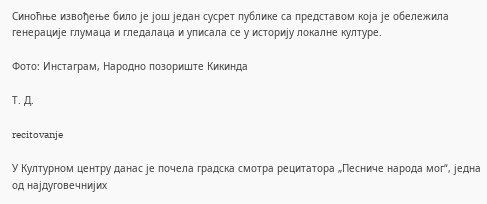Синоћње извођење било је још један сусрет публике са представом која је обележила генерације глумаца и гледалаца и уписала се у историју локалне културе.

Фото: Инстаграм, Народно позориште Кикинда

Т. Д.

recitovanje

У Културном центру данас је почела градска смотра рецитатора „Песниче народа мог“, једна од најдуговечнијих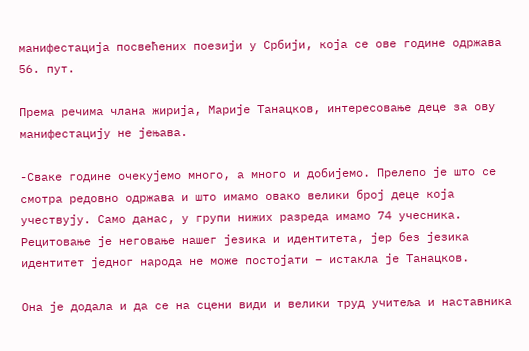манифестација посвећених поезији у Србији, која се ове године одржава 56. пут.

Према речима члана жирија, Марије Танацков, интересовање деце за ову манифестацију не јењава.

-Сваке године очекујемо много, а много и добијемо. Прелепо је што се смотра редовно одржава и што имамо овако велики број деце која учествују. Само данас, у групи нижих разреда имамо 74 учесника. Рецитовање је неговање нашег језика и идентитета, јер без језика идентитет једног народа не може постојати – истакла је Танацков.

Она је додала и да се на сцени види и велики труд учитеља и наставника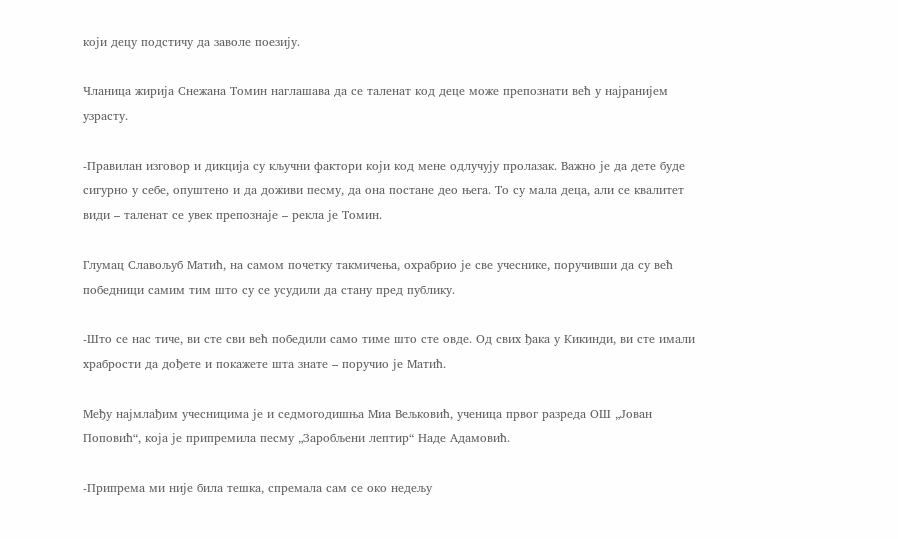који децу подстичу да заволе поезију.

Чланица жирија Снежана Томин наглашава да се таленат код деце може препознати већ у најранијем узрасту.

-Правилан изговор и дикција су кључни фактори који код мене одлучују пролазак. Важно је да дете буде сигурно у себе, опуштено и да доживи песму, да она постане део њега. То су мала деца, али се квалитет види – таленат се увек препознаје – рекла је Томин.

Глумац Славољуб Матић, на самом почетку такмичења, охрабрио је све учеснике, поручивши да су већ победници самим тим што су се усудили да стану пред публику.

-Што се нас тиче, ви сте сви већ победили само тиме што сте овде. Од свих ђака у Кикинди, ви сте имали храбрости да дођете и покажете шта знате – поручио је Матић.

Међу најмлађим учесницима је и седмогодишња Миа Вељковић, ученица првог разреда ОШ „Јован Поповић“, која је припремила песму „Заробљени лептир“ Наде Адамовић.

-Припрема ми није била тешка, спремала сам се око недељу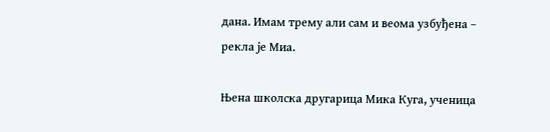дана. Имам трему али сам и веома узбуђена –  рекла је Миа.

Њена школска другарица Мика Куга, ученица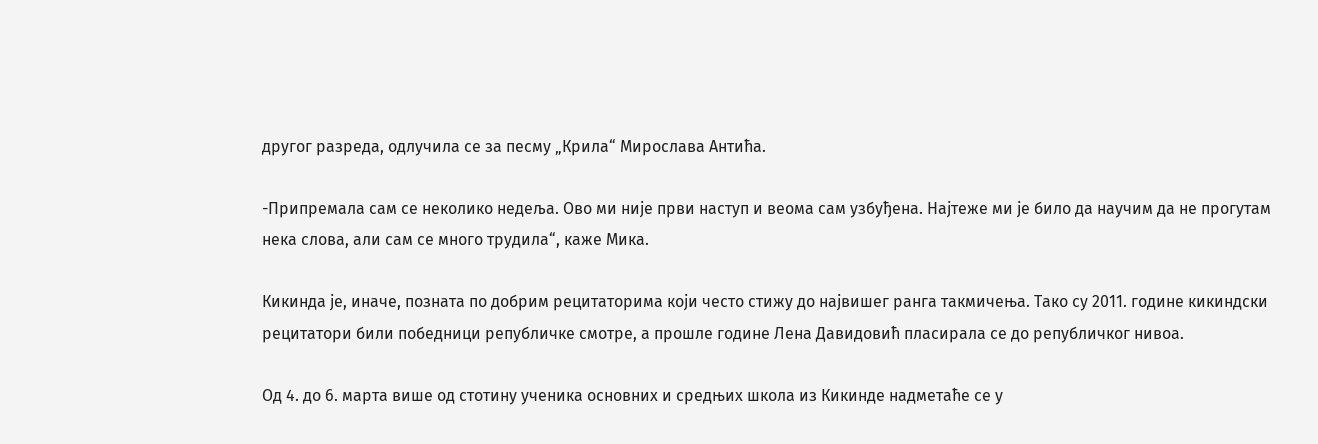другог разреда, одлучила се за песму „Крила“ Мирослава Антића.

-Припремала сам се неколико недеља. Ово ми није први наступ и веома сам узбуђена. Најтеже ми је било да научим да не прогутам нека слова, али сам се много трудила“, каже Мика.

Кикинда је, иначе, позната по добрим рецитаторима који често стижу до највишег ранга такмичења. Тако су 2011. године кикиндски рецитатори били победници републичке смотре, а прошле године Лена Давидовић пласирала се до републичког нивоа.

Од 4. до 6. марта више од стотину ученика основних и средњих школа из Кикинде надметаће се у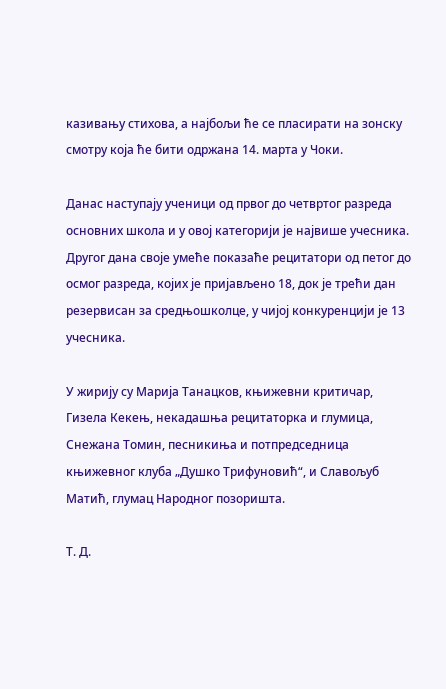казивању стихова, а најбољи ће се пласирати на зонску смотру која ће бити одржана 14. марта у Чоки.

Данас наступају ученици од првог до четвртог разреда основних школа и у овој категорији је највише учесника. Другог дана своје умеће показаће рецитатори од петог до осмог разреда, којих је пријављено 18, док је трећи дан резервисан за средњошколце, у чијој конкуренцији је 13 учесника.

У жирију су Марија Танацков, књижевни критичар, Гизела Кекењ, некадашња рецитаторка и глумица, Снежана Томин, песникиња и потпредседница књижевног клуба „Душко Трифуновић“, и Славољуб Матић, глумац Народног позоришта.

Т. Д.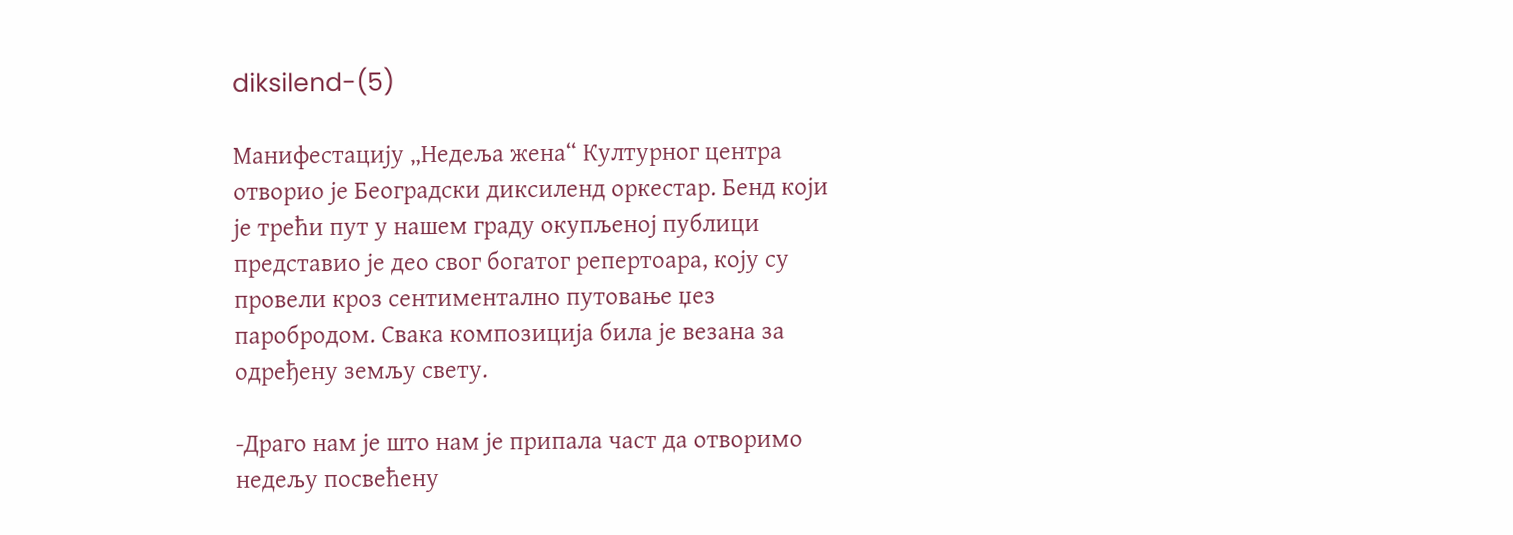diksilend-(5)

Манифестацију „Недеља жена“ Културног центра отворио је Београдски диксиленд оркестар. Бенд који је трећи пут у нашем граду окупљеној публици представио је део свог богатог репертоара, коју су провели кроз сентиментално путовање џез паробродом. Свака композиција била је везана за одређену земљу свету.

-Драго нам је што нам је припала част да отворимо недељу посвећену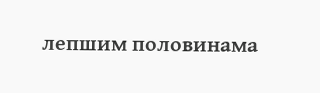лепшим половинама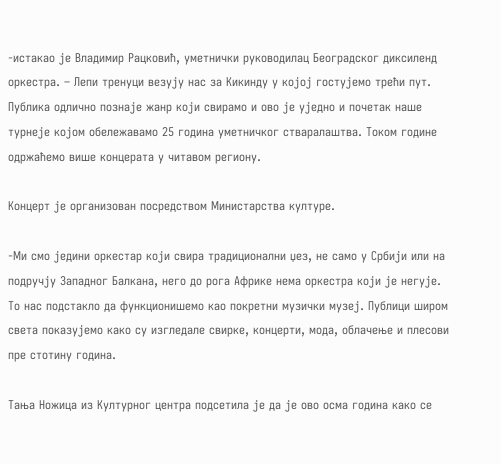-истакао је Владимир Рацковић, уметнички руководилац Београдског диксиленд оркестра. – Лепи тренуци везују нас за Кикинду у којој гостујемо трећи пут. Публика одлично познаје жанр који свирамо и ово је уједно и почетак наше турнеје којом обележавамо 25 година уметничког стваралаштва. Током године одржаћемо више концерата у читавом региону.

Концерт је организован посредством Министарства културе.

-Ми смо једини оркестар који свира традиционални џез, не само у Србији или на подручју Западног Балкана, него до рога Африке нема оркестра који је негује. То нас подстакло да функционишемо као покретни музички музеј. Публици широм света показујемо како су изгледале свирке, концерти, мода, облачење и плесови пре стотину година.

Тања Ножица из Културног центра подсетила је да је ово осма година како се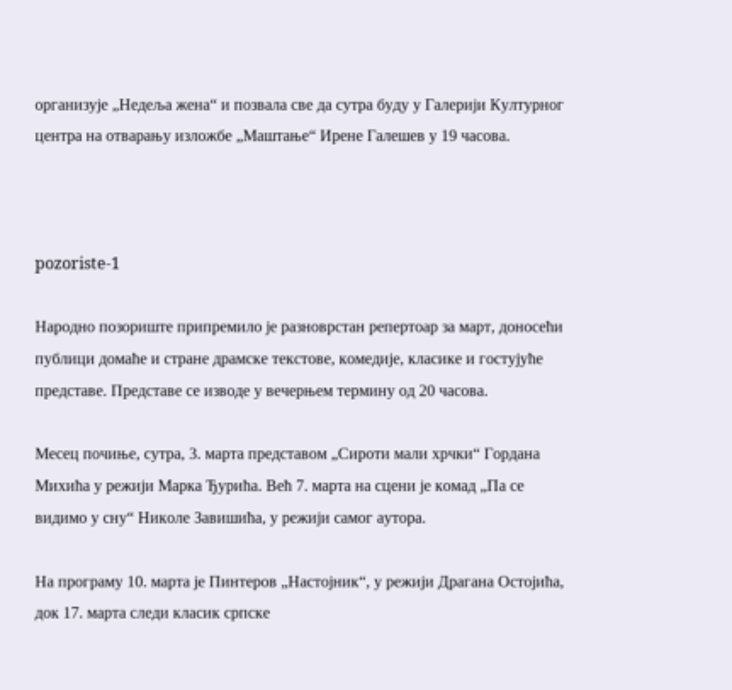организује „Недеља жена“ и позвала све да сутра буду у Галерији Културног центра на отварању изложбе „Маштање“ Ирене Галешев у 19 часова.



pozoriste-1

Народно позориште припремило је разноврстан репертоар за март, доносећи публици домаће и стране драмске текстове, комедије, класике и гостујуће представе. Представе се изводе у вечерњем термину од 20 часова.

Месец почиње, сутра, 3. марта представом „Сироти мали хрчки“ Гордана Михића у режији Марка Ђурића. Већ 7. марта на сцени је комад „Па се видимо у сну“ Николе Завишића, у режији самог аутора.

На програму 10. марта је Пинтеров „Настојник“, у режији Драгана Остојића, док 17. марта следи класик српске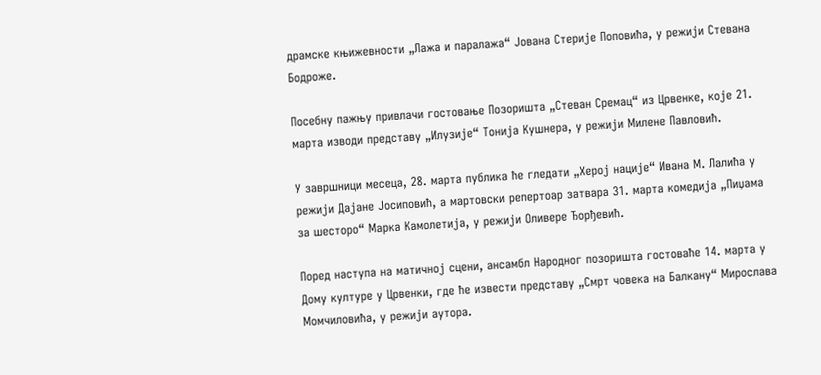драмске књижевности „Лажа и паралажа“ Јована Стерије Поповића, у режији Стевана Бодроже.

Посебну пажњу привлачи гостовање Позоришта „Стеван Сремац“ из Црвенке, које 21. марта изводи представу „Илузије“ Тонија Кушнера, у режији Милене Павловић.

У завршници месеца, 28. марта публика ће гледати „Херој нације“ Ивана М. Лалића у режији Дајане Јосиповић, а мартовски репертоар затвара 31. марта комедија „Пиџама за шесторо“ Марка Камолетија, у режији Оливере Ђорђевић.

Поред наступа на матичној сцени, ансамбл Народног позоришта гостоваће 14. марта у Дому културе у Црвенки, где ће извести представу „Смрт човека на Балкану“ Мирослава Момчиловића, у режији аутора.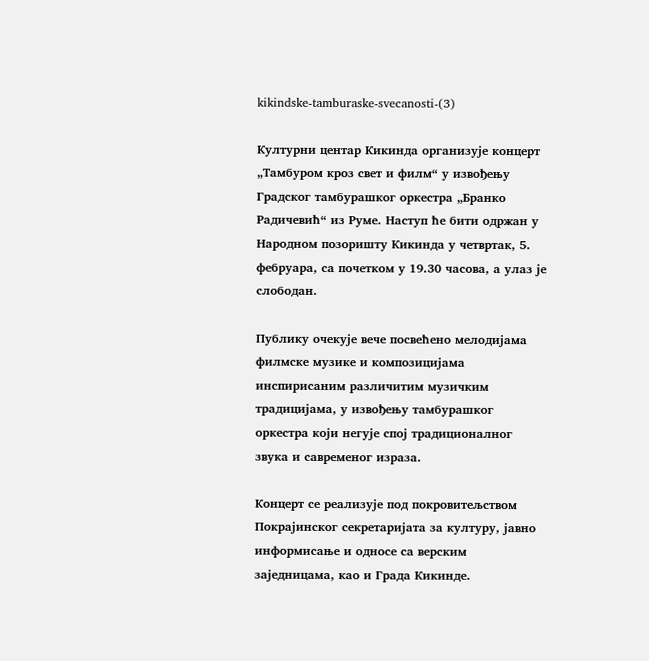kikindske-tamburaske-svecanosti-(3)

Културни центар Кикинда организује концерт „Тамбуром кроз свет и филм“ у извођењу Градског тамбурашког оркестра „Бранко Радичевић“ из Руме. Наступ ће бити одржан у Народном позоришту Кикинда у четвртак, 5. фебруара, са почетком у 19.30 часова, а улаз је слободан.

Публику очекује вече посвећено мелодијама филмске музике и композицијама инспирисаним различитим музичким традицијама, у извођењу тамбурашког оркестра који негује спој традиционалног звука и савременог израза.

Концерт се реализује под покровитељством Покрајинског секретаријата за културу, јавно информисање и односе са верским заједницама, као и Града Кикинде.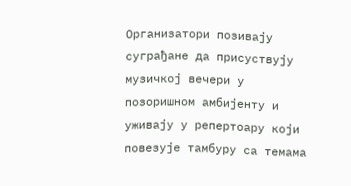Организатори позивају суграђане да присуствују музичкој вечери у позоришном амбијенту и уживају у репертоару који повезује тамбуру са темама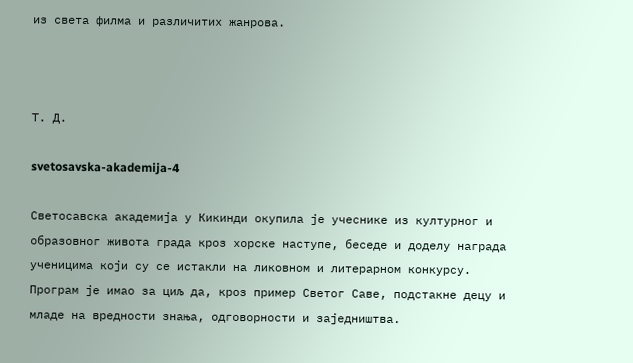из света филма и различитих жанрова.



Т. Д.

svetosavska-akademija-4

Светосавска академија у Кикинди окупила је учеснике из културног и образовног живота града кроз хорске наступе, беседе и доделу награда ученицима који су се истакли на ликовном и литерарном конкурсу. Програм је имао за циљ да, кроз пример Светог Саве, подстакне децу и младе на вредности знања, одговорности и заједништва.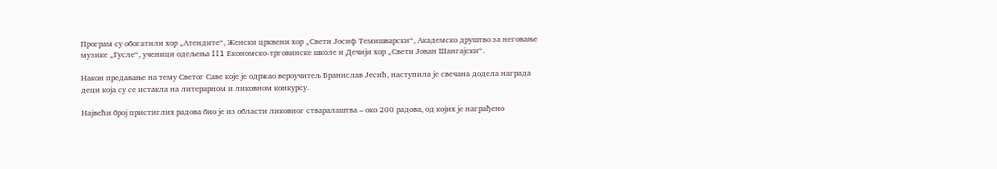Програм су обогатили хор „Атендите“, Женски црквени хор „Свети Јосиф Темишварски“, Академско друштво за неговање музике „Гусле“, ученици одељења II1 Економско-трговинске школе и Дечији хор „Свети Јован Шангајски“.

Након предавање на тему Светог Саве које је одржао вероучитељ Бранислав Јесић, наступила је свечана додела награда деци која су се истакла на литерарном и ликовном конкурсу.

Највећи број пристиглих радова био је из области ликовног стваралаштва – око 200 радова, од којих је награђено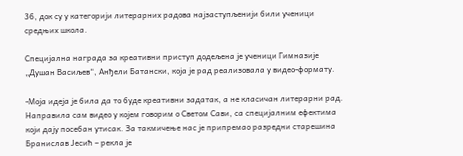36, док су у категорији литерарних радова најзаступљенији били ученици средњих школа.

Специјална награда за креативни приступ додељена је ученици Гимназије „Душан Васиљев“, Анђели Батански, која је рад реализовала у видео-формату.

-Моја идеја је била да то буде креативни задатак, а не класичан литерарни рад. Направила сам видео у којем говорим о Светом Сави, са специјалним ефектима који дају посебан утисак. За такмичење нас је припремао разредни старешина Бранислав Јесић – рекла је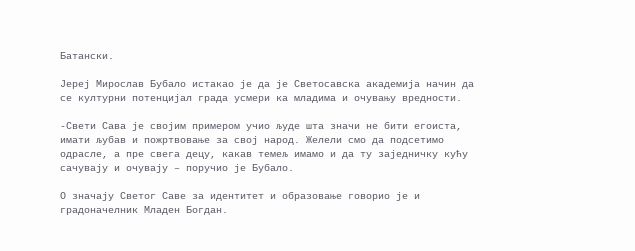Батански.

Јереј Мирослав Бубало истакао је да је Светосавска академија начин да се културни потенцијал града усмери ка младима и очувању вредности.

-Свети Сава је својим примером учио људе шта значи не бити егоиста, имати љубав и пожртвовање за свој народ. Желели смо да подсетимо одрасле, а пре свега децу, какав темељ имамо и да ту заједничку кућу сачувају и очувају – поручио је Бубало.

О значају Светог Саве за идентитет и образовање говорио је и градоначелник Младен Богдан.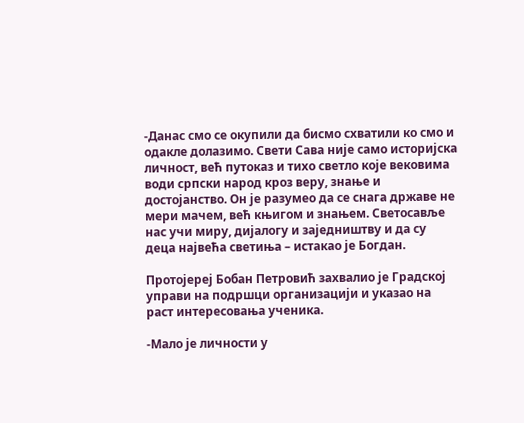-Данас смо се окупили да бисмо схватили ко смо и одакле долазимо. Свети Сава није само историјска личност, већ путоказ и тихо светло које вековима води српски народ кроз веру, знање и достојанство. Он је разумео да се снага државе не мери мачем, већ књигом и знањем. Светосавље нас учи миру, дијалогу и заједништву и да су деца највећа светиња – истакао је Богдан.

Протојереј Бобан Петровић захвалио је Градској управи на подршци организацији и указао на раст интересовања ученика.

-Мало је личности у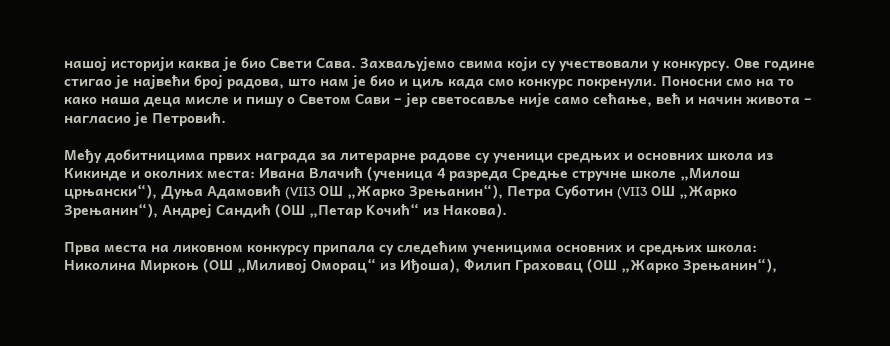нашој историји каква је био Свети Сава. Захваљујемо свима који су учествовали у конкурсу. Ове године стигао је највећи број радова, што нам је био и циљ када смо конкурс покренули. Пoнoсни смо на то како наша деца мисле и пишу о Светом Сави – јер светосавље није само сећање, већ и начин живота – нагласио је Петровић.

Међу добитницима првих награда за литерарне радове су ученици средњих и основних школа из Кикинде и околних места: Ивана Влачић (ученица 4 разреда Средње стручне школе „Милош црњански“), Дуња Адамовић (VII3 ОШ „Жарко Зрењанин“), Петра Суботин (VII3 ОШ „Жарко Зрењанин“), Андреј Сандић (ОШ „Петар Kочић“ из Накова).

Прва места на ликовном конкурсу припала су следећим ученицима основних и средњих школа: Николина Миркоњ (ОШ „Миливој Оморац“ из Иђоша), Филип Граховац (ОШ „Жарко Зрењанин“),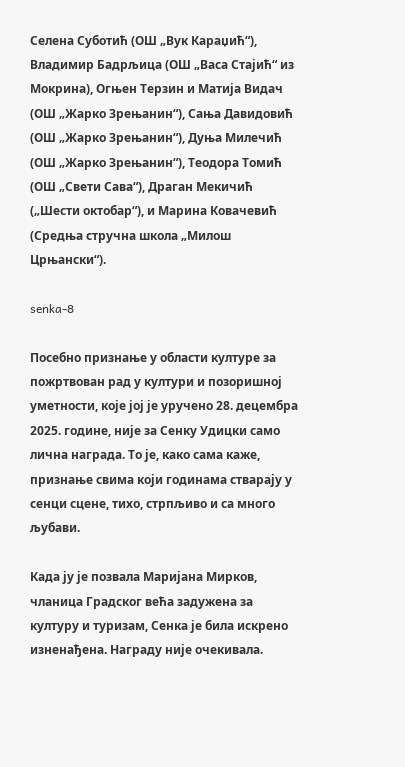Селена Суботић (ОШ „Вук Караџић“), Владимир Бадрљица (ОШ „Васа Стајић“ из Мокрина), Огњен Терзин и Матија Видач (ОШ „Жарко Зрењанин“), Сања Давидовић (ОШ „Жарко Зрењанин“), Дуња Милечић (ОШ „Жарко Зрењанин“), Теодора Томић (ОШ „Свети Сава“), Драган Мекичић („Шести октобар“), и Марина Ковачевић (Средња стручна школа „Милош Црњански“).

senka-8

Посебно признање у области културе за пожртвован рад у култури и позоришној уметности, које јој је уручено 28. децембра 2025. године, није за Сенку Удицки само лична награда. То је, како сама каже, признање свима који годинама стварају у сенци сцене, тихо, стрпљиво и са много љубави.

Када ју је позвала Маријана Мирков, чланица Градског већа задужена за културу и туризам, Сенка је била искрено изненађена. Награду није очекивала.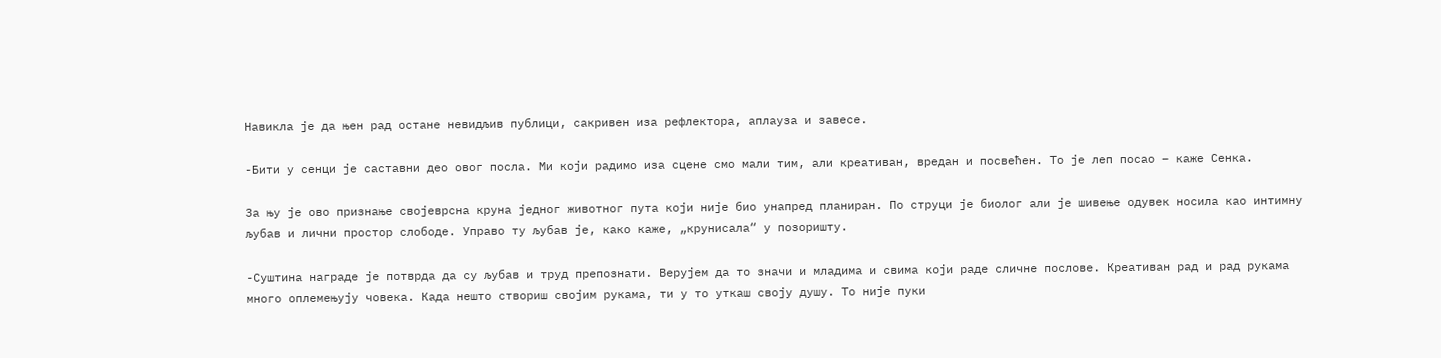Навикла је да њен рад остане невидљив публици, сакривен иза рефлектора, аплауза и завесе.

-Бити у сенци је саставни део овог посла. Ми који радимо иза сцене смо мали тим, али креативан, вредан и посвећен. То је леп посао – каже Сенка.

За њу је ово признање својеврсна круна једног животног пута који није био унапред планиран. По струци је биолог али је шивење одувек носила као интимну љубав и лични простор слободе. Управо ту љубав је, како каже, „крунисала“ у позоришту.

-Суштина награде је потврда да су љубав и труд препознати. Верујем да то значи и младима и свима који раде сличне послове. Креативан рад и рад рукама много оплемењују човека. Када нешто створиш својим рукама, ти у то уткаш своју душу. То није пуки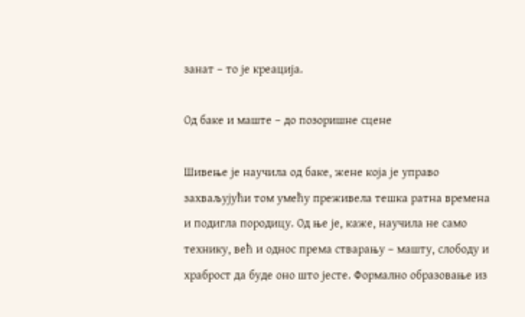занат – то је креација.

Од баке и маште – до позоришне сцене

Шивење је научила од баке, жене која је управо захваљујући том умећу преживела тешка ратна времена и подигла породицу. Од ње је, каже, научила не само технику, већ и однос према стварању – машту, слободу и храброст да буде оно што јесте. Формално образовање из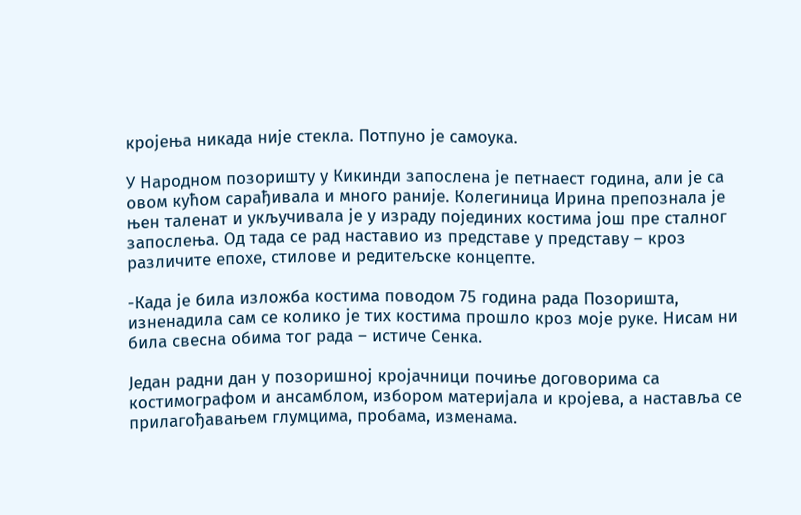кројења никада није стекла. Потпуно је самоука.

У Народном позоришту у Кикинди запослена је петнаест година, али је са овом кућом сарађивала и много раније. Колегиница Ирина препознала је њен таленат и укључивала је у израду појединих костима још пре сталног запослења. Од тада се рад наставио из представе у представу – кроз различите епохе, стилове и редитељске концепте.

-Када је била изложба костима поводом 75 година рада Позоришта, изненадила сам се колико је тих костима прошло кроз моје руке. Нисам ни била свесна обима тог рада – истиче Сенка.

Један радни дан у позоришној кројачници почиње договорима са костимографом и ансамблом, избором материјала и кројева, а наставља се прилагођавањем глумцима, пробама, изменама.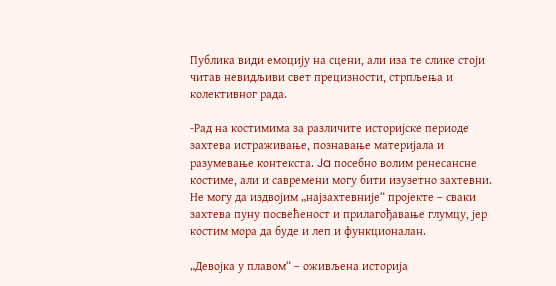Публика види емоцију на сцени, али иза те слике стоји читав невидљиви свет прецизности, стрпљења и колективног рада.

-Рад на костимима за различите историјске периоде захтева истраживање, познавање материјала и разумевање контекста. Ja посебно волим ренесансне костиме, али и савремени могу бити изузетно захтевни. Не могу да издвојим „најзахтевније“ пројекте – сваки захтева пуну посвећеност и прилагођавање глумцу, јер костим мора да буде и леп и функционалан.

„Девојка у плавом“ – оживљена историја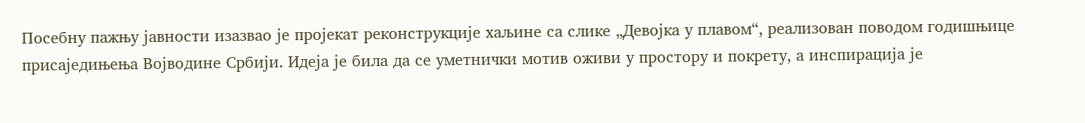Посебну пажњу јавности изазвао је пројекат реконструкције хаљине са слике „Девојка у плавом“, реализован поводом годишњице присаједињења Војводине Србији. Идеја је била да се уметнички мотив оживи у простору и покрету, а инспирација је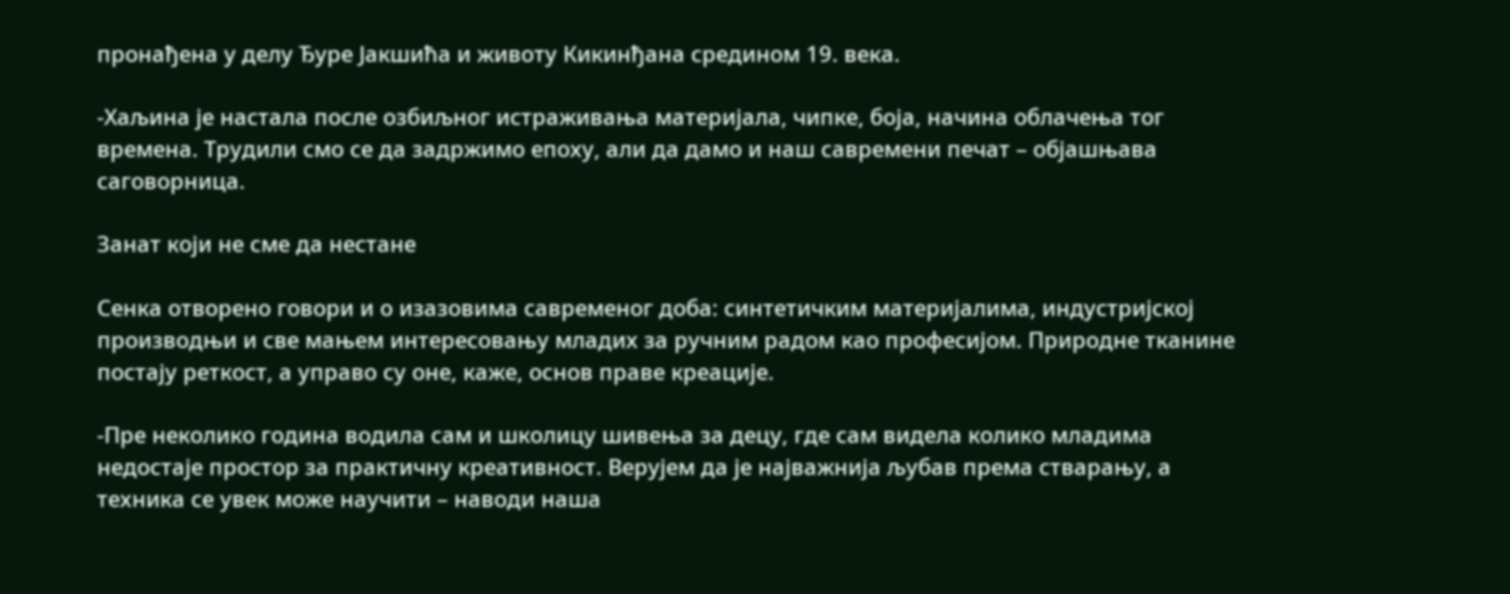пронађена у делу Ђуре Јакшића и животу Кикинђана средином 19. века.

-Хаљина је настала после озбиљног истраживања материјала, чипке, боја, начина облачења тог времена. Трудили смо се да задржимо епоху, али да дамо и наш савремени печат – објашњава саговорница.

Занат који не сме да нестане

Сенка отворено говори и о изазовима савременог доба: синтетичким материјалима, индустријској производњи и све мањем интересовању младих за ручним радом као професијом. Природне тканине постају реткост, а управо су оне, каже, основ праве креације.

-Пре неколико година водила сам и школицу шивења за децу, где сам видела колико младима недостаје простор за практичну креативност. Верујем да је најважнија љубав према стварању, а техника се увек може научити – наводи наша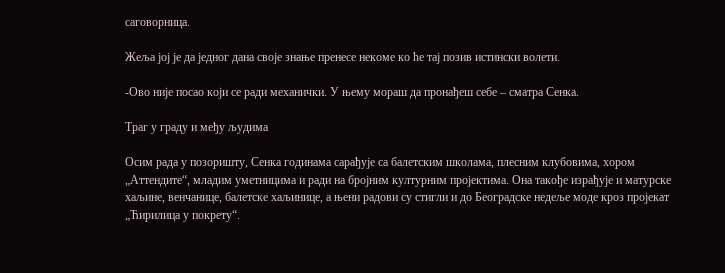саговорница.

Жеља јој је да једног дана своје знање пренесе некоме ко ће тај позив истински волети.

-Ово није посао који се ради механички. У њему мораш да пронађеш себе – сматра Сенка.

Траг у граду и међу људима

Осим рада у позоришту, Сенка годинама сарађује са балетским школама, плесним клубовима, хором „Аттендите“, младим уметницима и ради на бројним културним пројектима. Она такође израђује и матурске хаљине, венчанице, балетске хаљинице, а њени радови су стигли и до Београдске недеље моде кроз пројекат „Ћирилица у покрету“.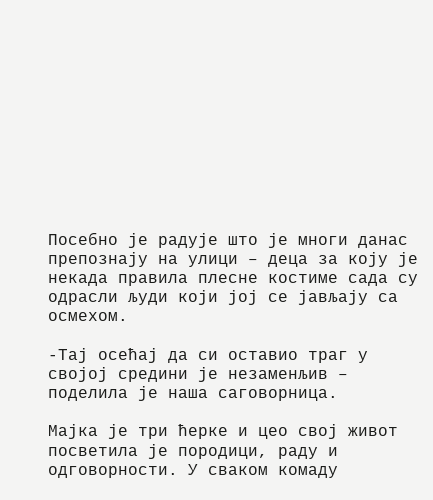Посебно је радује што је многи данас препознају на улици – деца за коју је некада правила плесне костиме сада су одрасли људи који јој се јављају са осмехом.

-Тај осећај да си оставио траг у својој средини је незаменљив – поделила је наша саговорница.

Мајка је три ћерке и цео свој живот посветила је породици, раду и одговорности. У сваком комаду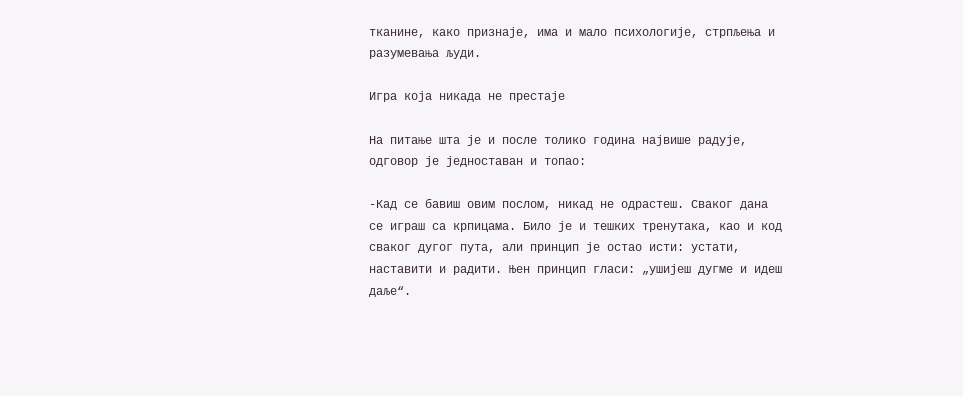тканине, како признаје, има и мало психологије, стрпљења и разумевања људи.

Игра која никада не престаје

На питање шта је и после толико година највише радује, одговор је једноставан и топао:

-Кад се бавиш овим послом, никад не одрастеш. Сваког дана се играш са крпицама. Било је и тешких тренутака, као и код сваког дугог пута, али принцип је остао исти: устати, наставити и радити. Њен принцип гласи: „ушијеш дугме и идеш даље“.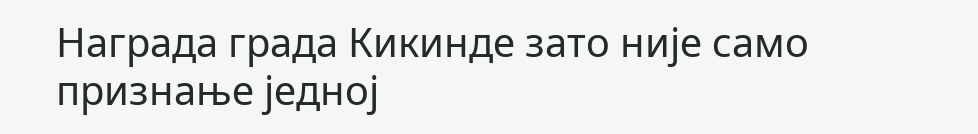Награда града Кикинде зато није само признање једној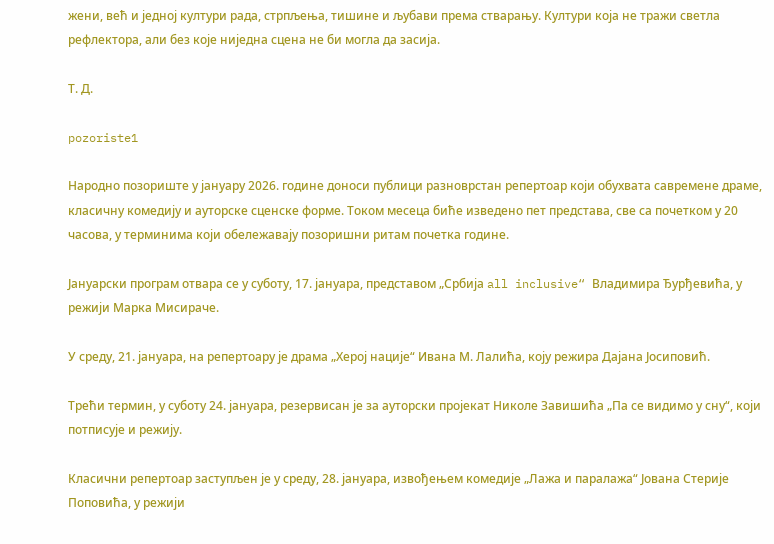жени, већ и једној култури рада, стрпљења, тишине и љубави према стварању. Култури која не тражи светла рефлектора, али без које ниједна сцена не би могла да засија.

Т. Д.

pozoriste1

Народно позориште у јануару 2026. године доноси публици разноврстан репертоар који обухвата савремене драме, класичну комедију и ауторске сценске форме. Током месеца биће изведено пет представа, све са почетком у 20 часова, у терминима који обележавају позоришни ритам почетка године.

Јануарски програм отвара се у суботу, 17. јануара, представом „Србија all inclusive“ Владимира Ђурђевића, у режији Марка Мисираче.

У среду, 21. јануара, на репертоару је драма „Херој нације“ Ивана М. Лалића, коју режира Дајана Јосиповић.

Трећи термин, у суботу 24. јануара, резервисан је за ауторски пројекат Николе Завишића „Па се видимо у сну“, који потписује и режију.

Класични репертоар заступљен је у среду, 28. јануара, извођењем комедије „Лажа и паралажа“ Јована Стерије Поповића, у режији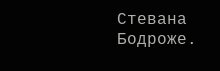Стевана Бодроже.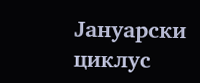Јануарски циклус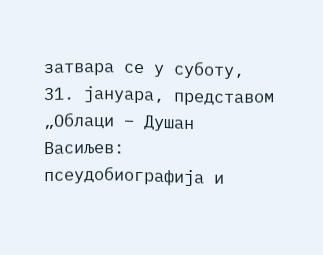затвара се у суботу, 31. јануара, представом „Облаци – Душан Васиљев: псеудобиографија и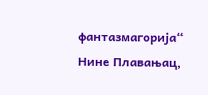фантазмагорија“ Нине Плавањац,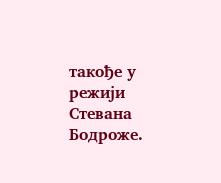такође у режији Стевана Бодроже.